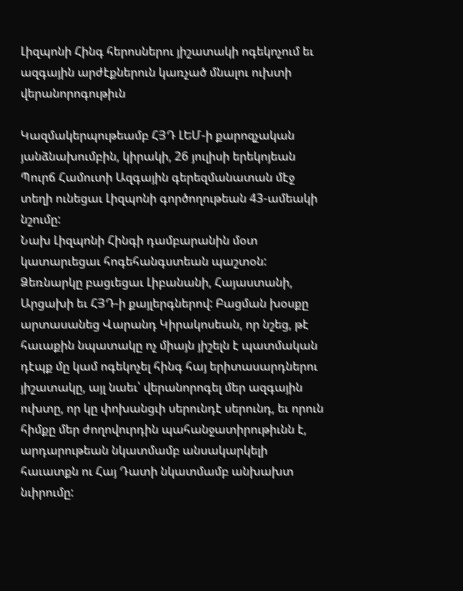Լիզպոնի Հինգ հերոսներու յիշատակի ոգեկոչում եւ ազգային արժէքներուն կառչած մնալու ուխտի վերանորոգութիւն

Կազմակերպութեամբ ՀՅԴ ԼԵՄ-ի քարոզչական յանձնախումբին, կիրակի, 26 յուլիսի երեկոյեան Պուրճ Համուտի Ազգային գերեզմանատան մէջ տեղի ունեցաւ Լիզպոնի գործողութեան 43-ամեակի նշումը:
Նախ Լիզպոնի Հինգի դամբարանին մօտ կատարւեցաւ հոգեհանգստեան պաշտօն:
Ձեռնարկը բացւեցաւ Լիբանանի, Հայաստանի, Արցախի եւ ՀՅԴ-ի քայլերգներով: Բացման խօսքը արտասանեց Վարանդ Կիրակոսեան, որ նշեց, թէ հաւաքին նպատակը ոչ միայն յիշելն է պատմական դէպք մը կամ ոգեկոչել հինգ հայ երիտասարդներու յիշատակը, այլ նաեւ՝ վերանորոգել մեր ազգային ուխտը, որ կը փոխանցւի սերունդէ սերունդ, եւ որուն հիմքը մեր ժողովուրդին պահանջատիրութիւնն է, արդարութեան նկատմամբ անսակարկելի հաւատքն ու Հայ Դատի նկատմամբ անխախտ նւիրումը: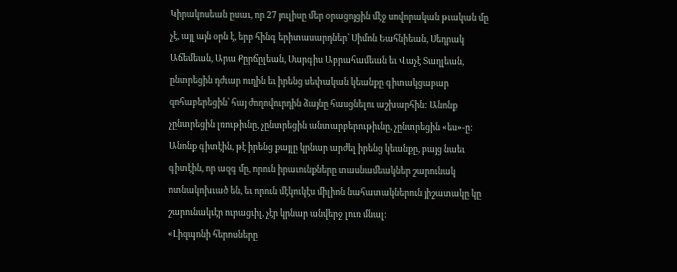Կիրակոսեան ըսաւ, որ 27 յուլիսը մեր օրացոյցին մէջ սովորական թւական մը չէ, այլ այն օրն է, երբ հինգ երիտասարդներ՝ Սիմոն Եահնիեան, Սեդրակ Աճեմեան, Արա Քըրճըլեան, Սարգիս Աբրահամեան եւ Վաչէ Տաղլեան, ընտրեցին դժւար ուղին եւ իրենց սեփական կեանքը գիտակցաբար զոհաբերեցին՝ հայ ժողովուրդին ձայնը հասցնելու աշխարհին: Անոնք չընտրեցին լռութիւնը, չընտրեցին անտարբերութիւնը, չընտրեցին «ես»-ը: Անոնք գիտէին, թէ իրենց քայլը կրնար արժել իրենց կեանքը, բայց նաեւ գիտէին, որ ազգ մը, որուն իրաւունքները տասնամեակներ շարունակ ոտնակոխւած են, եւ որուն մէկուկէս միլիոն նահատակներուն յիշատակը կը շարունակւէր ուրացւիլ, չէր կրնար անվերջ լուռ մնալ:
«Լիզպոնի հերոսները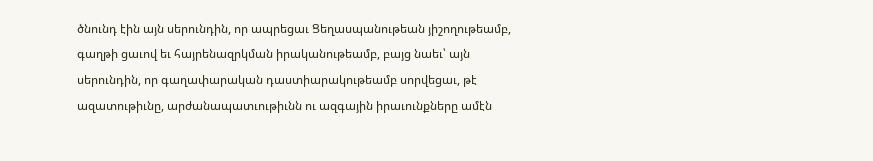ծնունդ էին այն սերունդին, որ ապրեցաւ Ցեղասպանութեան յիշողութեամբ, գաղթի ցաւով եւ հայրենազրկման իրականութեամբ, բայց նաեւ՝ այն սերունդին, որ գաղափարական դաստիարակութեամբ սորվեցաւ, թէ ազատութիւնը, արժանապատւութիւնն ու ազգային իրաւունքները ամէն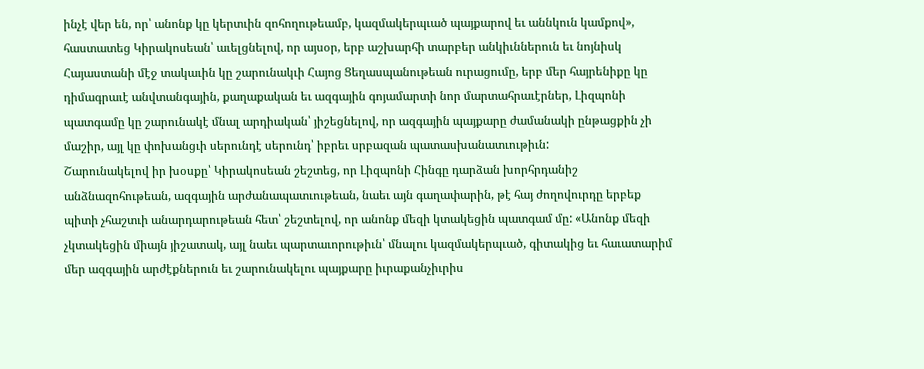ինչէ վեր են, որ՝ անոնք կը կերտւին զոհողութեամբ, կազմակերպւած պայքարով եւ աննկուն կամքով», հաստատեց Կիրակոսեան՝ աւելցնելով, որ այսօր, երբ աշխարհի տարբեր անկիւններուն եւ նոյնիսկ Հայաստանի մէջ տակաւին կը շարունակւի Հայոց Ցեղասպանութեան ուրացումը, երբ մեր հայրենիքը կը դիմագրաւէ անվտանգային, քաղաքական եւ ազգային գոյամարտի նոր մարտահրաւէրներ, Լիզպոնի պատգամը կը շարունակէ մնալ արդիական՝ յիշեցնելով, որ ազգային պայքարը ժամանակի ընթացքին չի մաշիր, այլ կը փոխանցւի սերունդէ սերունդ՝ իբրեւ սրբազան պատասխանատւութիւն:
Շարունակելով իր խօսքը՝ Կիրակոսեան շեշտեց, որ Լիզպոնի Հինգը դարձան խորհրդանիշ անձնազոհութեան, ազգային արժանապատւութեան, նաեւ այն գաղափարին, թէ հայ ժողովուրդը երբեք պիտի չհաշտւի անարդարութեան հետ՝ շեշտելով, որ անոնք մեզի կտակեցին պատգամ մը: «Անոնք մեզի չկտակեցին միայն յիշատակ, այլ նաեւ պարտաւորութիւն՝ մնալու կազմակերպւած, գիտակից եւ հաւատարիմ մեր ազգային արժէքներուն եւ շարունակելու պայքարը իւրաքանչիւրիս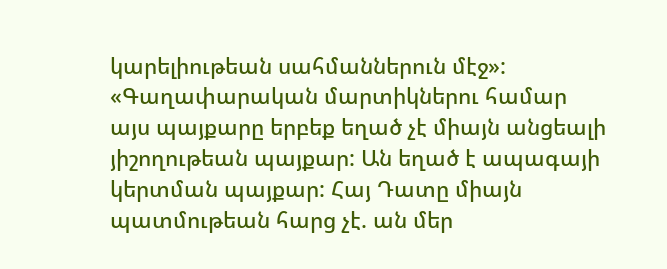կարելիութեան սահմաններուն մէջ»:
«Գաղափարական մարտիկներու համար այս պայքարը երբեք եղած չէ միայն անցեալի յիշողութեան պայքար: Ան եղած է ապագայի կերտման պայքար: Հայ Դատը միայն պատմութեան հարց չէ. ան մեր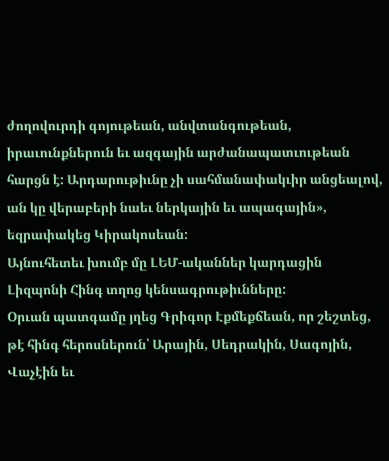ժողովուրդի գոյութեան, անվտանգութեան, իրաւունքներուն եւ ազգային արժանապատւութեան հարցն է: Արդարութիւնը չի սահմանափակւիր անցեալով, ան կը վերաբերի նաեւ ներկային եւ ապագային», եզրափակեց Կիրակոսեան:
Այնուհետեւ խումբ մը ԼԵՄ-ականներ կարդացին Լիզպոնի Հինգ տղոց կենսագրութիւնները:
Օրւան պատգամը յղեց Գրիգոր Էքմեքճեան, որ շեշտեց, թէ հինգ հերոսներուն՝ Արային, Սեդրակին, Սագոյին, Վաչէին եւ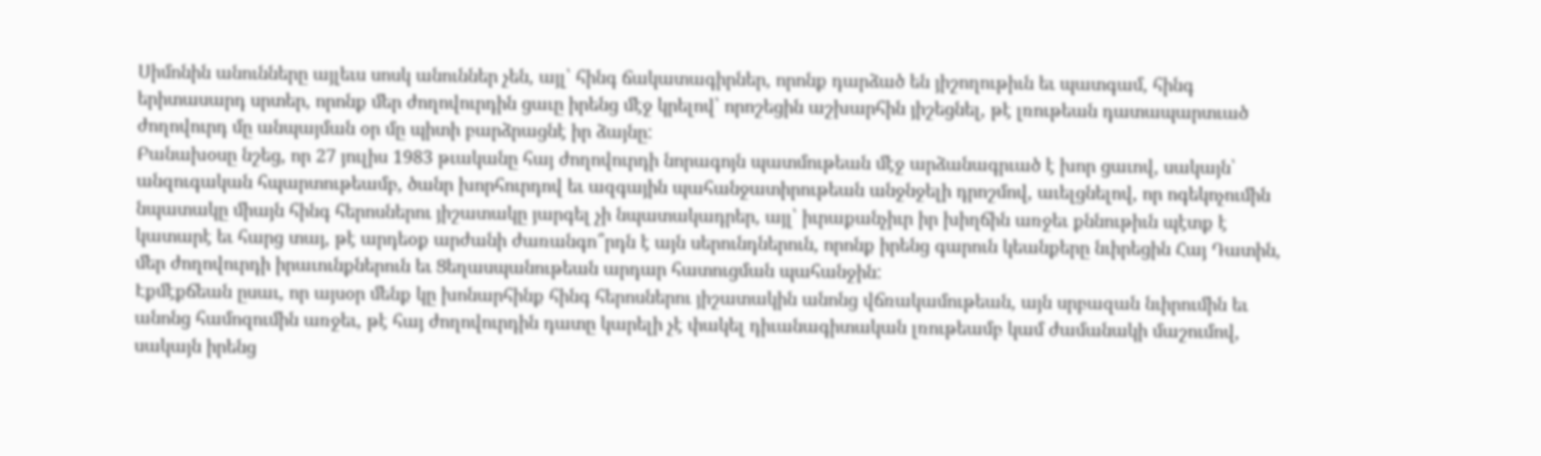Սիմոնին անունները այլեւս սոսկ անուններ չեն, այլ՝ հինգ ճակատագիրներ, որոնք դարձած են յիշողութիւն եւ պատգամ, հինգ երիտասարդ սրտեր, որոնք մեր ժողովուրդին ցաւը իրենց մէջ կրելով՝ որոշեցին աշխարհին յիշեցնել, թէ լռութեան դատապարտւած ժողովուրդ մը անպայման օր մը պիտի բարձրացնէ իր ձայնը:
Բանախօսը նշեց, որ 27 յուլիս 1983 թւականը հայ ժողովուրդի նորագոյն պատմութեան մէջ արձանագրւած է խոր ցաւով, սակայն՝ անզուգական հպարտութեամբ, ծանր խորհուրդով եւ ազգային պահանջատիրութեան անջնջելի դրոշմով, աւելցնելով, որ ոգեկոչումին նպատակը միայն հինգ հերոսներու յիշատակը յարգել չի նպատակադրեր, այլ՝ իւրաքանչիւր իր խիղճին առջեւ քննութիւն պէտք է կատարէ եւ հարց տայ, թէ արդեօք արժանի ժառանգո՞րդն է այն սերունդներուն, որոնք իրենց գարուն կեանքերը նւիրեցին Հայ Դատին, մեր ժողովուրդի իրաւունքներուն եւ Ցեղասպանութեան արդար հատուցման պահանջին:
Էքմէքճեան ըսաւ, որ այսօր մենք կը խոնարհինք հինգ հերոսներու յիշատակին անոնց վճռակամութեան, այն սրբազան նւիրումին եւ անոնց համոզումին առջեւ, թէ հայ ժողովուրդին դատը կարելի չէ փակել դիւանագիտական լռութեամբ կամ ժամանակի մաշումով, սակայն իրենց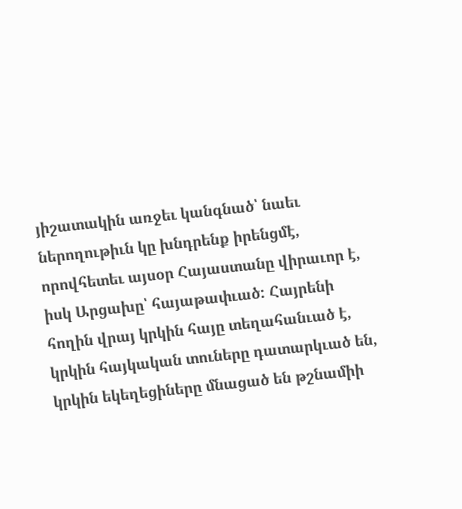յիշատակին առջեւ կանգնած՝ նաեւ ներողութիւն կը խնդրենք իրենցմէ, որովհետեւ այսօր Հայաստանը վիրաւոր է, իսկ Արցախը՝ հայաթափւած: Հայրենի հողին վրայ կրկին հայը տեղահանւած է, կրկին հայկական տուները դատարկւած են, կրկին եկեղեցիները մնացած են թշնամիի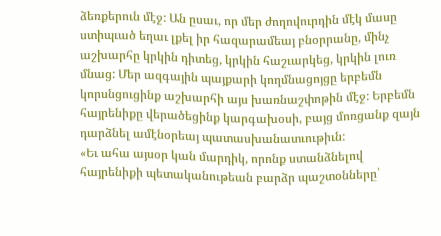ձեռքերուն մէջ: Ան ըսաւ, որ մեր ժողովուրդին մէկ մասը ստիպւած եղաւ լքել իր հազարամեայ բնօրրանը, մինչ աշխարհը կրկին դիտեց, կրկին հաշւարկեց, կրկին լուռ մնաց: Մեր ազգային պայքարի կողմնացոյցը երբեմն կորսնցուցինք աշխարհի այս խառնաշփոթին մէջ: Երբեմն հայրենիքը վերածեցինք կարգախօսի, բայց մոռցանք զայն դարձնել ամէնօրեայ պատասխանատւութիւն:
«Եւ ահա այսօր կան մարդիկ, որոնք ստանձնելով հայրենիքի պետականութեան բարձր պաշտօնները՝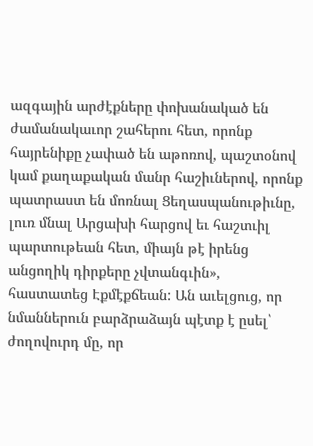ազգային արժէքները փոխանակած են ժամանակաւոր շահերու հետ, որոնք հայրենիքը չափած են աթոռով, պաշտօնով կամ քաղաքական մանր հաշիւներով, որոնք պատրաստ են մոռնալ Ցեղասպանութիւնը, լուռ մնալ Արցախի հարցով եւ հաշտւիլ պարտութեան հետ, միայն թէ իրենց անցողիկ դիրքերը չվտանգւին», հաստատեց Էքմէքճեան: Ան աւելցուց, որ նմաններուն բարձրաձայն պէտք է ըսել՝ ժողովուրդ մը, որ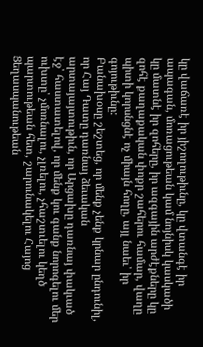կը վաճառէ իր յիշողութիւնը, կը վտանգէ իր ապագան, մոռացութեան կամ նոյնիսկ կասկածի կը մատնէ իր զոհերը, իր ազգային արժէքները կը զոհէ քաղաքական փոքր շահերու համար, վաղը պիտի կորսնցնէ ոչ միայն հողը, այլ նաեւ՝ իր գոյութիւնը:
Բանախօսը շեշտեց, որ մենք չենք կրնար ընդունիլ, որ Հայ Դատը դառնայ ձեւական արտայայտութիւն, որ Արցախը դառնայ փակւած էջ՝ հաստատելով, որ մենք կու գանք նորոգելու մեր ուխտը՝ չմոռնալու, չլռելու, չհաշտւելու կեղծ պարտութեան հետ, շարունակելու Հայոց Ցեղասպանութեան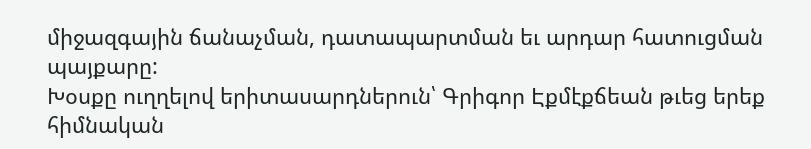միջազգային ճանաչման, դատապարտման եւ արդար հատուցման պայքարը:
Խօսքը ուղղելով երիտասարդներուն՝ Գրիգոր Էքմէքճեան թւեց երեք հիմնական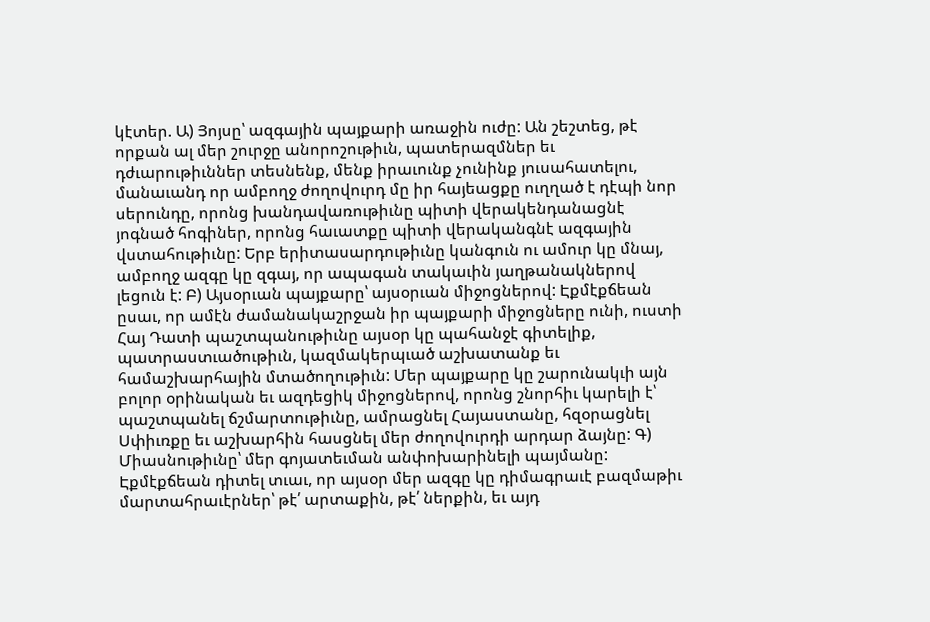կէտեր. Ա) Յոյսը՝ ազգային պայքարի առաջին ուժը: Ան շեշտեց, թէ որքան ալ մեր շուրջը անորոշութիւն, պատերազմներ եւ դժւարութիւններ տեսնենք, մենք իրաւունք չունինք յուսահատելու, մանաւանդ որ ամբողջ ժողովուրդ մը իր հայեացքը ուղղած է դէպի նոր սերունդը, որոնց խանդավառութիւնը պիտի վերակենդանացնէ յոգնած հոգիներ, որոնց հաւատքը պիտի վերականգնէ ազգային վստահութիւնը: Երբ երիտասարդութիւնը կանգուն ու ամուր կը մնայ, ամբողջ ազգը կը զգայ, որ ապագան տակաւին յաղթանակներով լեցուն է: Բ) Այսօրւան պայքարը՝ այսօրւան միջոցներով: Էքմէքճեան ըսաւ, որ ամէն ժամանակաշրջան իր պայքարի միջոցները ունի, ուստի Հայ Դատի պաշտպանութիւնը այսօր կը պահանջէ գիտելիք, պատրաստւածութիւն, կազմակերպւած աշխատանք եւ համաշխարհային մտածողութիւն: Մեր պայքարը կը շարունակւի այն բոլոր օրինական եւ ազդեցիկ միջոցներով, որոնց շնորհիւ կարելի է՝ պաշտպանել ճշմարտութիւնը, ամրացնել Հայաստանը, հզօրացնել Սփիւռքը եւ աշխարհին հասցնել մեր ժողովուրդի արդար ձայնը: Գ) Միասնութիւնը՝ մեր գոյատեւման անփոխարինելի պայմանը: Էքմէքճեան դիտել տւաւ, որ այսօր մեր ազգը կը դիմագրաւէ բազմաթիւ մարտահրաւէրներ՝ թէ՛ արտաքին, թէ՛ ներքին, եւ այդ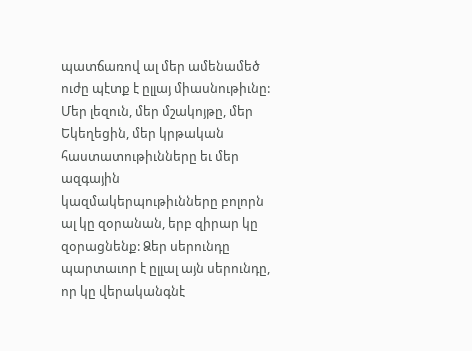պատճառով ալ մեր ամենամեծ ուժը պէտք է ըլլայ միասնութիւնը: Մեր լեզուն, մեր մշակոյթը, մեր Եկեղեցին, մեր կրթական հաստատութիւնները եւ մեր ազգային կազմակերպութիւնները բոլորն ալ կը զօրանան, երբ զիրար կը զօրացնենք: Ձեր սերունդը պարտաւոր է ըլլալ այն սերունդը, որ կը վերականգնէ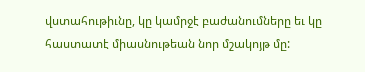վստահութիւնը, կը կամրջէ բաժանումները եւ կը հաստատէ միասնութեան նոր մշակոյթ մը: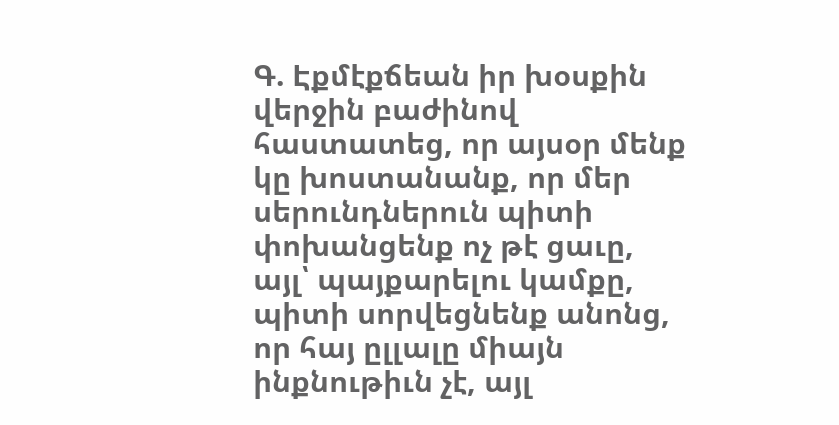Գ. Էքմէքճեան իր խօսքին վերջին բաժինով հաստատեց, որ այսօր մենք կը խոստանանք, որ մեր սերունդներուն պիտի փոխանցենք ոչ թէ ցաւը, այլ՝ պայքարելու կամքը, պիտի սորվեցնենք անոնց, որ հայ ըլլալը միայն ինքնութիւն չէ, այլ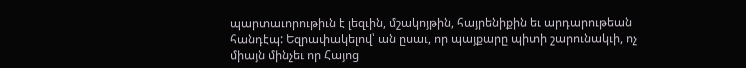պարտաւորութիւն է լեզւին, մշակոյթին, հայրենիքին եւ արդարութեան հանդէպ: Եզրափակելով՝ ան ըսաւ, որ պայքարը պիտի շարունակւի, ոչ միայն մինչեւ որ Հայոց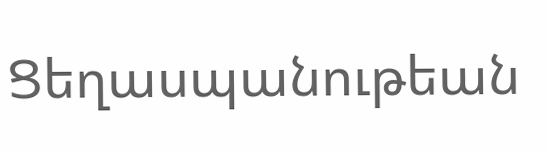Ցեղասպանութեան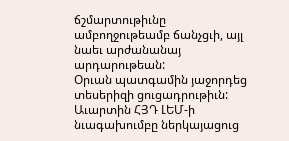ճշմարտութիւնը ամբողջութեամբ ճանչցւի, այլ նաեւ արժանանայ արդարութեան:
Օրւան պատգամին յաջորդեց տեսերիզի ցուցադրութիւն: Աւարտին ՀՅԴ ԼԵՄ-ի նւագախումբը ներկայացուց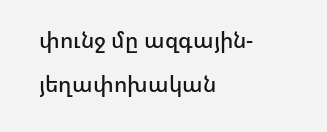փունջ մը ազգային-յեղափոխական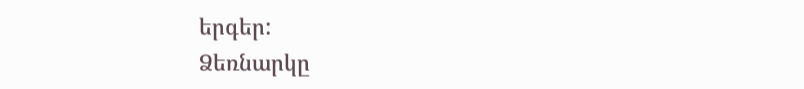երգեր:
Ձեռնարկը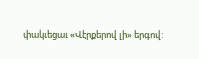փակւեցաւ «Վէրքերով լի» երգով: